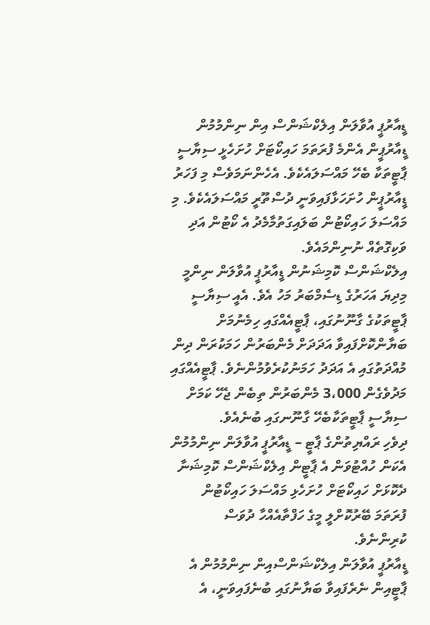ޑީއާރުޕީ އުވާލަން އިލެކްޝަންސް އިން ނިންމުމުން ޑީއާރުޕީން އެންމެ ފުރަތަމަ ހައިކޯޓަށް ހުށަހެޅީ ސިޔާސީ ޕާޓީތަކާ ބެހޭ މައްސަލައެކެވެ. އެހެންނަމަވެސް މި ފަހަރު ޑީއާރުޕީން ހުށަހަޅާފައިވަނީ ދުސްތޫރީ މައްސަލައެކެވެ. މި މައްސަލަ ހައިކޯޓުން ބަލައިގަތުމާމެދު އެ ކޯޓުން އަދި ވަކިގޮތެއް ނުނިންމައެވެ.
އިލެކްޝަންސް ކޮމިޝަނުން ޑީއާރުޕީ އުވާލަން ނިންމީ މިދިޔަ އަހަރުގެ ޑިސެމްބަރު މަހު އެވެ. އެއީ ސިޔާސީ ޕާޓީތަކުގެ ގާނޫނުގައި، ޕާޓީއެއްގައި ހިމެނުމަށް ބަޔާންކޮށްފައިވާ އަދަދަށް މެންބަރުން ހަމަކުރަން ދިން މުއްދަތުގައި އެ އަދަދު ހަމަނުކުރެވުމުންނެވެ. ޕާޓީއެއްގައި މަދުވެގެން 3،000 މެންބަރުން ތިބެން ޖެހޭ ކަމަށް ސިޔާސީ ޕާޓީތަކާބެހޭ ގާނޫނގައި ބުނެއެވެ.
ދިވެހި ރައްޔިތުންގެ ޕާޓީ – ޑީއާރުޕީ އުވާލަން ނިންމުމުން އެކަން ހުއްޓުވަން އެ ޕާޓީން އިލެކްޝަންސް ކޮމިޝަނާ ދެކޮޅަށް ހައިކޯޓަށް ހުށަހެޅި މައްސަލަ ހައިކޯޓުން ފުރަތަމަ ބޭރުކޮށްލީ މީގެ ހަފްތާއެއްހާ ދުވަސް ކުރިންނެވެ.
ޑީއާރުޕީ އުވާލަން އިލެކްޝަންސްއިން ނިންމުމުން އެ ޕާޓީއިން ނެރެފައިވާ ބަޔާނުގައި ބުނެފައިވަނީ، އެ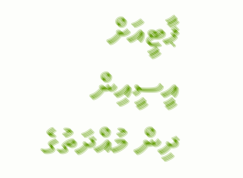ޕާޓީއަށް އީސީއިން ދިން މުއްދަތުގެ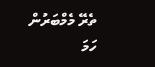ތެރޭ މެމްބަރުން ހަމަ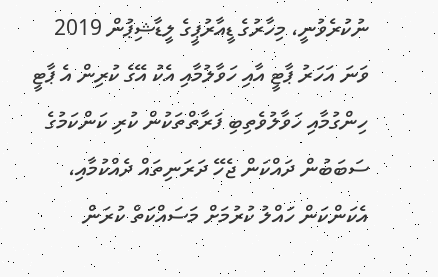ނުކުރެވުނީ، މިހާރުގެ ޑީއާރުޕީގެ ލީޑާޝިޕުން 2019 ވަނަ އަހަރު ޕާޓީ އާއި ހަވާލުމާއި އެކު އޭގެ ކުރިން އެ ޕާޓީ ހިންގުމާއި ހަވާލުވެތިބި ފަރާތްތަކުން ކުރި ކަންކަމުގެ ސަބަބުން ދައްކަން ޖެހޭ ދަރަނިތައް ދެއްކުމާއި، އެކަންކަން ހައްލު ކުރުމަށް މަސައްކަތް ކުރަން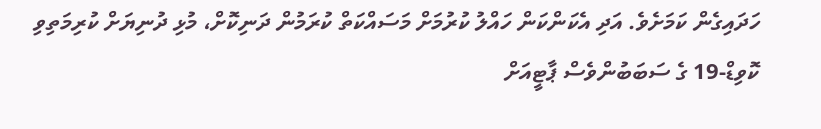ހަދައިގެން ކަމަށެވެ. އަދި އެކަންކަން ހައްލު ކުރުމަށް މަސައްކަތް ކުރަމުން ދަނިކޮށް، މުޅި ދުނިޔަށް ކުރިމަތިވި ކޮވިޑް-19 ގެ ސަބަބުންވެސް ޕާޓީއަށް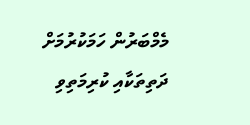މެމްބަރުން ހަމަކުރުމަށް ދަތިތަކާއި ކުރިމަތިވި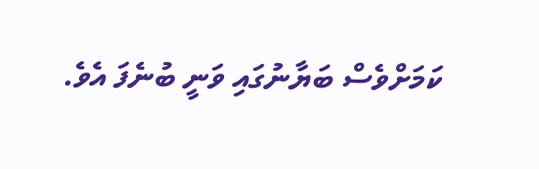ކަމަށްވެސް ބަޔާނުގައި ވަނީ ބުނެފަ އެވެ.